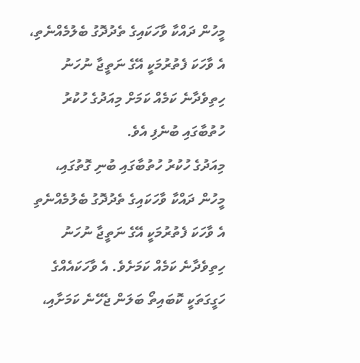މީހުން ދައްކާ ވާހަކައިގެ ތެދުދޮގު ބެލުމެއްނެތި، އެ ވާހަކަ ފެތުރުމަކީ އޭގެ ނަތީޖާ ނުހަނު ހިތިވެދާނެ ކަމެއް ކަމަށް މިއަދުގެ ހުކުރު ހުތުބާގައި ބުނެފި އެވެ.
މިއަދުގެ ހުކުރު ހުތުބާގައި ބުނި ގޮތުގައި، މީހުން ދައްކާ ވާހަކައިގެ ތެދުދޮގު ބެލުމެއްނެތި އެ ވާހަކަ ފެތުރުމަކީ އޭގެ ނަތީޖާ ނުހަނު ހިތިވެދާނެ ކަމެއް ކަމަށެވެ. އެ ވާހަކައެއްގެ ހަގީގަތަކީ ކޮބައިތޯ ބަލަން ޖެހޭނެ ކަމަށާއި،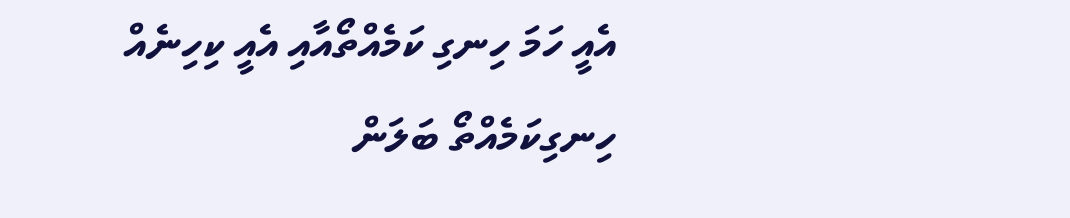އެއީ ހަމަ ހިނގި ކަމެއްތޯއާއި އެއީ ކިހިނެއް ހިނގިކަމެއްތޯ ބަލަން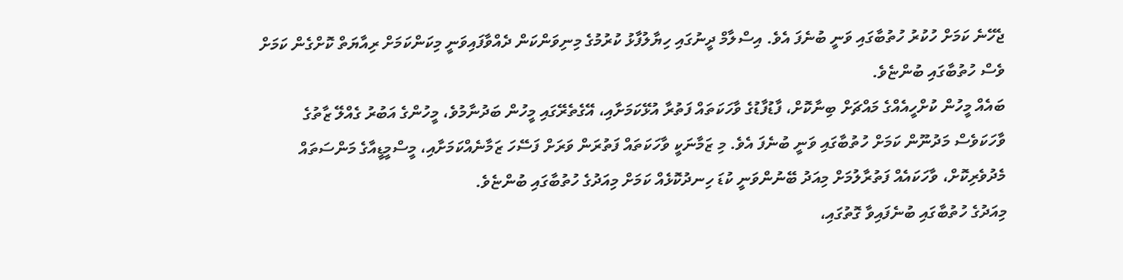ޖެހޭނެ ކަމަށް ހުކުރު ހުތުބާގައި ވަނީ ބުނެފަ އެވެ. އިސްލާމް ދީނުގައި ހިޔާލުފާޅު ކުރުމުގެ މިނިވަންކަން ދެއްވާފައިވަނީ މިކަންކަމަށް ރިއާޔަތް ކޮށްގެން ކަމަށް ވެސް ހުތުބާގައި ބުންޏެވެ.
ބައެއް މީހުން ކުށްހީއެއްގެ މައްޗަށް ބިނާކޮށް، ފާޑުފާޑުގެ ވާހަކަތައް ފަތުރާ އުޅޭކަމަށާއި، އޭގެތެރޭގައި މީހުން ބަދުނާމުވެ، މީހުންގެ އަބުރު ގެއްލޭ ޒާތުގެ ވާހަކަވެސް މަދުނޫން ކަމަށް ހުތުބާގައި ވަނީ ބުނެފަ އެވެ. މި ޒަމާނަކީ ވާހަކަތައް ފަތުރަން ވަރަށް ފަސޭހަ ޒަމާނެއްކަމަށާއި، މީސްމީޑީއާގެ މަންސަތައް މެދުވެރިކޮށް، ވާހަކައެއް ފަތުރާލުމަށް މިއަދު ބޭނުންވަނީ ކުޑަ ހިނދުކޮޅެއް ކަމަށް މިއަދުގެ ހުތުބާގައި ބުންޏެވެ.
މިއަދުގެ ހުތުބާގައި ބުނެފައިވާ ގޮތުގައި،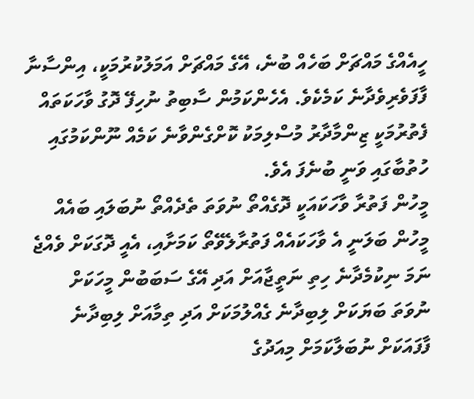ހީއެއްގެ މައްޗަށް ބަހެއް ބުނެ، އޭގެ މައްޗަށް އަމަލުކުރުމަކީ، އިންސާނާ ފާފަވެރިވެދާނެ ކަމެކެވެ. އެހެންކަމުން ސާބިތު ނުހިފޭ ދޮގު ވާހަކަތައް ފެތުރުމަކީ ޒިންމާދާރު މުސްލިމަކު ކޮށްގެންވާނެ ކަމެއް ނޫންކަމުގައި ހުތުބާގައި ވަނީ ބުނެފަ އެވެ.
މީހުން ފަތުރާ ވާހަކައަކީ ދޮގެއްތޯ ނުވަތަ ތެދެއްތޯ ނުބަލައި ބައެއް މީހުން ބަލަނީ އެ ވާހަކައެއް ފަތުރާލެވޭތޯ ކަމަށާއި، އެއީ ދޮގަކަށް ވެއްޖެ ނަމަ ނިކުމެދާނެ ހިތި ނަތީޖާއަށް އަދި އޭގެ ސަބަބުން މީހަކަށް ނުވަތަ ބަޔަކަށް ލިބިދާނެ ގެއްލުމަކަށް އަދި ތިމާއަށް ލިބިދާނެ ފާފައަކަށް ނުބަލާކަމަށް މިއަދުގެ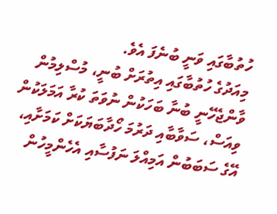ހުތުބާގައި ވަނީ ބުނެފަ އެވެ.
މިއަދުގެ ހުތުބާގައި އިތުރަށް ބުނީ، މުސްލިމުން ވާންޖެހޭނީ ބުނާ ބަހަކުން ނުވަތަ ކުރާ އަމަލަކުން ވިއަސް، ސަވާބާއި ދަރުމަ ހޯދާބަޔަކަށް ކަމަށާއި، އޭގެ ސަބަބުން އަމިއްލަ ނަފުސާއި އެހެންމީހުން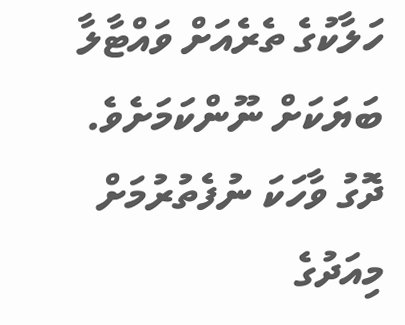ހަލާކުގެ ތެރެއަށް ވައްޓާލާ ބަޔަކަށް ނޫންކަމަށެވެ.
ދޮގު ވާހަކަ ނުފެތުރުމަށް މިއަދުގެ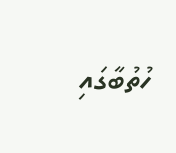ހުތުބާގައި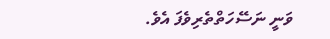ވަނީ ނަސޭހަތްތެރިވެފަ އެވެ.